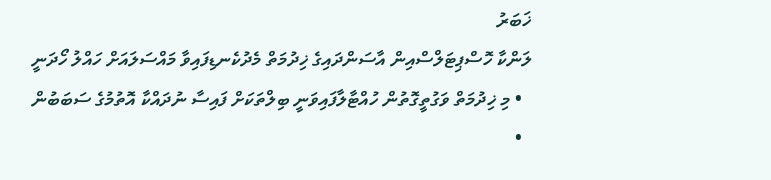ޚަބަރު
ލަންކާ ހޮސްޕިޓަލްސްއިން އާސަންދައިގެ ޚިދުމަތް މެދުކެނޑިފައިވާ މައްސަލައަށް ހައްލު ހޯދަނީ
  • މި ޚިދުމަތް ވަގުތީގޮތުން ހުއްޓާލާފައިވަނީ ބިލްތަކަށް ފައިސާ ނުދައްކާ އޮތުމުގެ ސަބަބުން
  •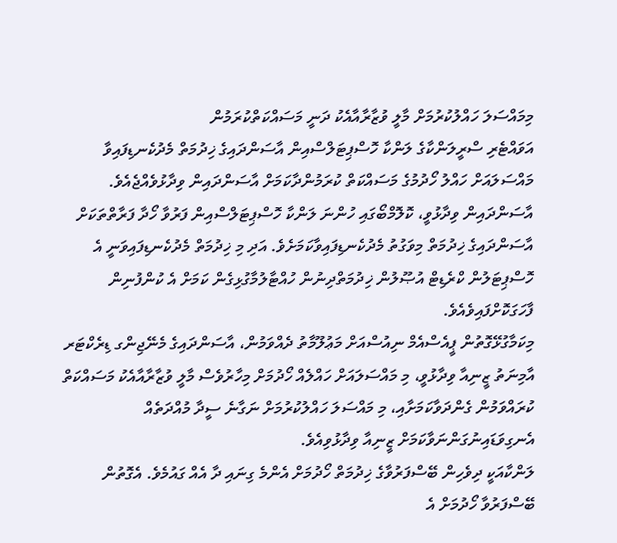މިމައްސަލަ ހައްލުކުރުމަށް މާލީ ވުޒާރާއާއެކު ދަނީ މަސައްކަތްކުރަމުން
އަވައްޓެރި ސްރީލަންކާގެ ލަންކާ ހޮސްޕިޓަލްސްއިން އާސަންދައިގެ ޚިދުމަތް މެދުކެނޑިފައިވާ މައްސަލައަށް ހައްލު ހޯދުމުގެ މަސައްކަތް ކުރަމުންދާކަމަށް އާސަންދައިން ވިދާޅުވެއްޖެއެވެ.
އާސަންދައިން ވިދާޅުވީ، ކޮލޮމްބޯގައި ހުންނަ ލަންކާ ހޮސްޕިޓަލްސްއިން ފަރުވާ ހޯދާ ފަރާތްތަކަށް އާސަންދައިގެ ޚިދުމަތް މިވަގުތު މެދުކެނޑިފައިވާކަމަށެވެ. އަދި މި ޚިދުމަތް މެދުކެނޑިފައިވަނީ އެ ހޮސްޕިޓަލުން ކްރެޑިޓް އުޞޫލުން ޚިދުމަތްދިނުން ހުއްޓާލުމާގުޅިގެން ކަމަށް އެ ކުންފުނިން ފާހަގަކޮށްފައިވެއެވެ.
މިކަމާގުޅޭގޮތުން ޕީއެސްއެމް ނިއުސްއަށް މަޢުލޫމާތު ދެއްވަމުން، އާސަންދައިގެ މެނޭޖިންގ ޑިރެކްޓަރ އާމިނަތު ޒީނިއާ ވިދާޅުވީ، މި މައްސަލައަށް ހައްލެއް ހޯދުމަށް މިހާރުވެސް މާލީ ވުޒާރާއާއެކު މަސައްކަތް ކުރައްވަމުން ގެންދަވާކަމަށާއި، މި މައްސަލަ ހައްލުކުރުމަށް ނަގާނެ ސީދާ މުއްދަތެއް އެނގިވަޑައިނުގަންނަވާކަމަށް ޒީނިއާ ވިދާޅުވިއެވެ.
ލަންކާއަކީ ދިވެހިން ބޭސްފަރުވާގެ ޚިދުމަތް ހޯދުމަށް އެންމެ ގިނައި ދާ އެއް ގައުމެވެ. އެގޮތުން ބޭސްފަރުވާ ހޯދުމަށް އެ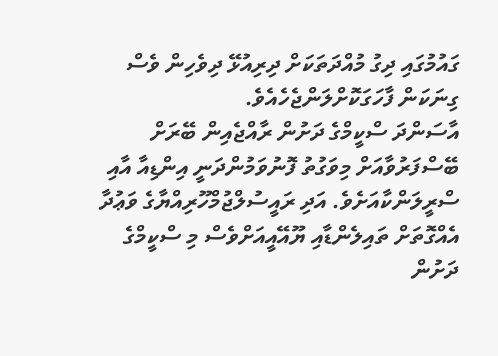ގައުމުގައި ދިގު މުއްދަތަކަށް ދިރިއުޅޭ ދިވެހިން ވެސް ގިނަކަން ފާހަގަކޮށްލަންޖެހެއެވެ.
އާސަންދަ ސްކީމްގެ ދަށުން ރާއްޖެއިން ބޭރަށް ބޭސްފަރުވާއަށް މިވަގުތު ފޮނުވަމުންދަނީ އިންޑިއާ އާއި ސްރީލަންކާއަށެވެ. އަދި ރައީސުލްޖުމްހޫރިއްޔާގެ ވަޢުދާ އެއްގޮތަށް ތައިލެންޑާއި ޔޫއޭއީއަށްވެސް މި ސްކީމްގެ ދަށުން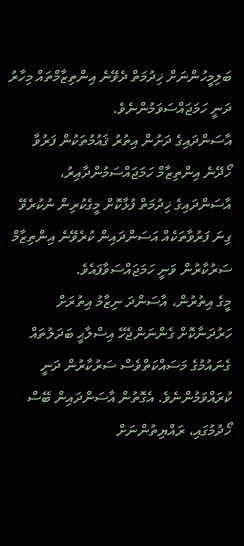ބަލިމީހުންނަށް ޚިދުމަތް ދެވޭނެ އިންތިޒާމްތައް މިހާރު ދަނީ ހަމަޖައްސަވަމުންނެވެ.
އާސަންދައިގެ ދަށުން އިތުރު ޤައުމުތަކުން ފަރުވާ ހޯދޭނެ އިންތިޒާމް ހަމަޖައްސަމުންދާއިރު، އާސަންދައިގެ ޚިދުމަތް ފުޅާކޮށް މީގެކުރިން ނުކުރެވޭ ގިނަ ފަރުވާތަކެއް އަސަންދައިން ކުރެވޭނެ އިންތިޒާމް ސަރުކާރުން ވަނީ ހަމަޖައްސަވާފައެވެ.
މީގެ އިތުރުން، އާސަންދަ ނިޒާމު އިތުރަށް ހަރުދަނާކޮށް ގެންނަންޖެހޭ އިސްލާޙީ ބަދަލުތައް ގެނައުމުގެ މަސައްކަތްވެސް ސަރުކާރުން ދަނީ ކުރައްވަމުންނެވެ. އެގޮތުން އާސަންދައިން ބޭސް ހޯދުމުގައި، ރައްޔިތުންނަށް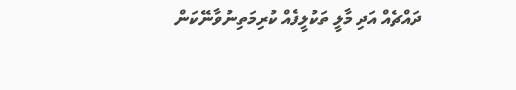ދައްޗެއް އަދި މާލީ ތަކުލީފެއް ކުރިމަތިނުވާނޭކަން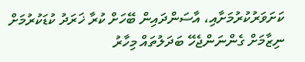ކަށަވަރުކުރުމަށާއި، އާސަންދައިން ބޭހަށް ކުރާ ޚަރަދު ކުޑަކުރުމަށް ނިޒާމަށް ގެންނަންޖެހޭ ބަދަލުތައް މިހާރު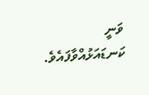ވަނީ ކަނޑައަޅުއްވާފައެވެ.